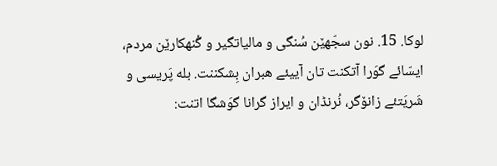لوکا. 15. نون سجّهێن سُنگی و مالیاتگیر و گُنهکارێن مردم، ایسّائے گوَرا آتکنت تان آییئے هبران بِشکننت. بله پَریسی و شَریَتئے زانۆگر، نُرنڈان و ایراز گرانا گوَشگا اتنت: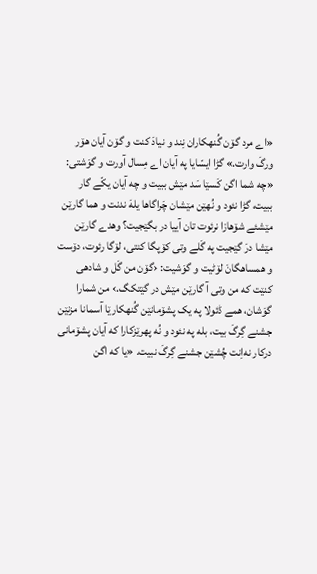«اے مرد گۆن گُنهکاران نِند و نیادَ کنت و گۆن آیان هۆر ورگَ وارت.» گڑا ایسّایا په آیان اے مِسال آورت و گوَشتی: «چه شما اگن کَسێا سَد مێش ببیت و چه آیان یکّے گار ببیت، گڑا نئود و نُهێن مێشان چَراگاها یلهَ ندنت و هما گارێن مێشئے شۆهازا نرئوت تان آییا در بگێجیت؟ وهدے گارێن مێشا درَ گێجیت په گَلے وتی کۆپگا کنتی، لۆگا رئوت، دۆست و همساهگانَ لۆٹیت و گوَشیت: ‹گۆن من گَل و شادهی کنێت که من وتی آ گارێن مێش در گێتکگ.› من شمارا گوَشان، همے ڈئولا په یک پشۆمانێن گُنهکارێا آسمانا مزنێن جشنے گِرگَ بیت، بله په نئود و نُه پهرێزکارا که آیان پشۆمانی درکار نه‌اِنت چُشێن جشنے گِرگَ نبیت. «یا که اگن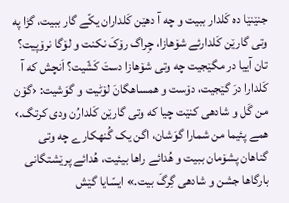جنێنێا ده کَلدار ببیت و چه آ دهێن کَلداران یکّے گار ببیت، گڑا په وتی گارێن کَلدارئے شۆهازا، چِراگ رۆکَ نکنت و لۆگا نرۆپیت؟ تان آییا در مگێجیت چه وتی شۆهازا دستَ کَشّیت؟ اَنچش که آ کَلدارا درَ گێجیت، دۆست و همساهگانَ لۆٹیت و گوَشیت: ‹گۆن من گَل و شادهی کنێت چیا که وتی گارێن کَلدارُن ودی کرتگ.› همے پئیما من شمارا گوَشان، اگن یک گُنهکارے چه وتی گناهان پشۆمان ببیت و هُدائے راها بیئیت، هُدائے پرێشتگانی بارگاها جشن و شادهی گِرگَ بیت.» ایسّایا گێش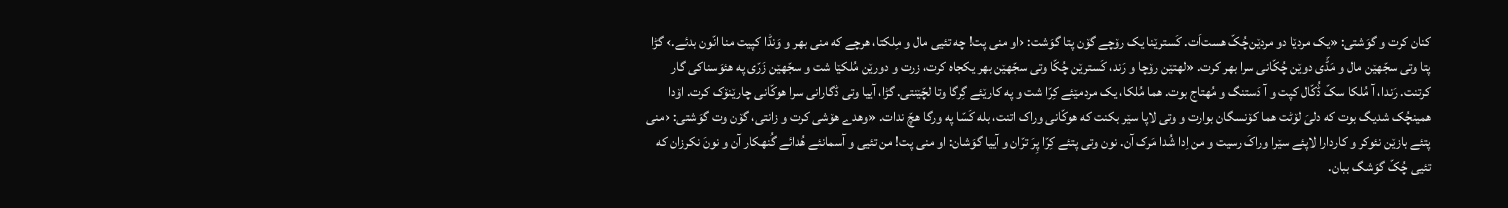کنان کرت و گوَشتی: «یک مردێا دو مردێن‌چُکّ هست‌اَت. کَسترێنا یک رۆچے گۆن پتا گوَشت: ‹او منی پت! چه تئیی مال و مِلکتا، هرچے که منی بهر و وَنڈا کپیت منا انّون بدئے.› گڑا پتا وتی سجّهێن مال و مَڈّی دوێن چُکّانی سرا بهر کرت. «لهتێن رۆچا و رَند، کَسترێن چُکّا وتی سجّهێن بهر یکجاه کرت، زرت و دورێن مُلکێا شت و سجّهێن زَرّی په هئوَسناکی گار کرتنت. رَندا، آ مُلکا سکّ ڈُکّال کپت و آ دَستنگ و مُهتاج بوت. هما مُلکا، یک مردمێئے کِرّا شت و په کارێئے گِرگا وتا لچّێنتی. گڑا، آییا وتی ڈگارانی سرا هوکّانی چارێنۆک کرت. اۆدا همینچُک شدیگ بوت که دلیَ لۆٹت هما کۆنسگان بوارت و وتی لاپا سێر بکنت که هوکّانی وراک اتنت، بله کَسّا په ورگا هچّ ندات. «وهدے هۆشی کرت و زانتی، گۆن وت گوَشتی: ‹منی پتئے بازێن نئوکر و کاردارا لاپئے سێرا وراکَ رسیت و من اِدا شُدا مَرک آن. نون وتی پتئے کِرّا پِرَ ترّان و آییا گوَشان: او منی پت! من تئیی و آسمانئے هُدائے گُنهکار آن و نونَ نکرزان که تئیی چُکّ گوَشگ ببان.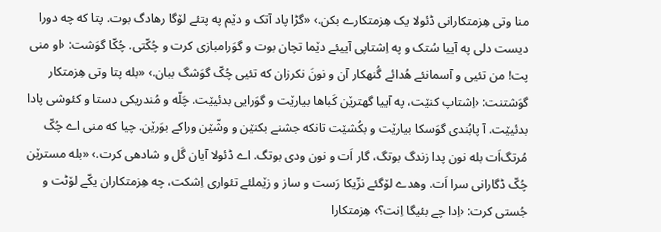منا وتی هِزمتکارانی ڈئولا یک هِزمتکارے بکن.› «گڑا پاد آتک و دێم په پتئے لۆگا رهادگ بوت. پتا که چه دورا دیست دلی په آییا سُتک و په اِشتاپی آییئے دێما تچان بوت و گوَرامبازی کرت و چُکّتی. چُکّا گوَشت: ‹او منی پت! من تئیی و آسمانئے هُدائے گُنهکار آن و نونَ نکرزان که تئیی چُکّ گوَشگ ببان.› «بله پتا وتی هِزمتکار گوَشتنت: ‹اِشتاپ کنێت، په آییا گهترێن کَباها بیارێت و گوَرایی بدئیێت. چَلّه و مُندریکی دستا و کئوشی پادا بدئیێت. آ پابُندی گوَسکا بیارێت و بکُشێت تانکه جشنے بکنێن و وشّێن وراکے بوَرێن. چیا که منی اے چُکّ مُرتگ‌اَت بله نون پدا زندگ بوتگ، گار اَت و نون ودی بوتگ. اے ڈئولا آیان گَل و شادهی کرت.› «بله مسترێن چُکّ ڈگارانی سرا اَت. وهدے لۆگئے نزّیکا رَست و ساز و زێملئے تئواری اِشکت، چه هِزمتکاران یکّے لۆٹت و جُستی کرت: ‹اِدا چے بئیگا اِنت؟› هِزمتکارا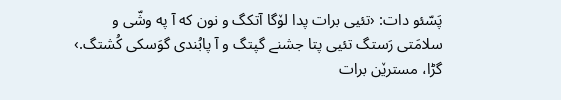پَسّئو دات: ‹تئیی برات پدا لۆگا آتکگ و نون که آ په وشّی و سلامَتی رَستگ تئیی پتا جشنے گپتگ و آ پابُندی گوَسکی کُشتگ.› گڑا، مسترێن برات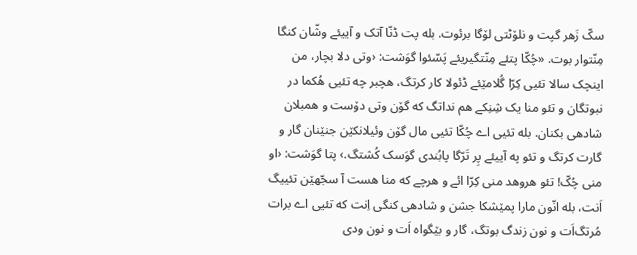سکّ زَهر گپت و نلۆٹتی لۆگا برئوت. بله پت ڈنّا آتک و آییئے وشّان کنگا مِنّتوار بوت. «چُکّا پتئے مِنّتگیریئے پَسّئوا گوَشت: ‹وتی دلا بچار، من اینچک سالا تئیی کِرّا گُلامێئے ڈئولا کار کرتگ، هچبر چه تئیی هُکما در نبوتگان و تئو منا یک شِنِکے هم نداتگ که گۆن وتی دۆست و همبلان شادهی بکنان. بله تئیی اے چُکّا تئیی مال گۆن وئیلانکێن جنێنان گار و گارت کرتگ و تئو په آییئے پِر تَرّگا پابُندی گوَسک کُشتگ.› پتا گوَشت: ‹او منی چُکّ! تئو هروهد منی کِرّا ائے و هرچے که منا هست آ سجّهێن تئییگ اَنت، بله انّون مارا پمێشکا جشن و شادهی کنگی اِنت که تئیی اے برات مُرتگ‌اَت و نون زندگ بوتگ، گار و بێگواه اَت و نون ودی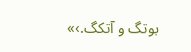بوتگ و آتکگ.›»